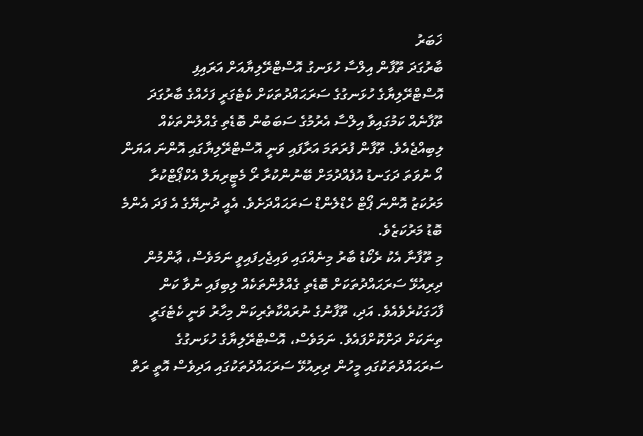ޚަބަރު
ބާރުގަދަ ތޫފާން އިލްސާ ހުޅަނގު އޮސްޓްރޭލިޔާއަށް އަރައިފި
އޮސްޓްރޭލިޔާގެ ހުޅަނގުގެ ސަރަޙައްދުތަކަށް ކެޓެގަރީ ފަހެއްގެ ބާރުގަދަ ތޫފާނެއް ކަމުގައިވާ އިލްސާ އެރުމުގެ ސަބަބުން ބޮޑެތި ގެއްލުންތަކެއް ލިބިއްޖެއެވެ. ތޫފާން ފުރަތަމަ އަރާފައި ވަނީ އޮސްޓްރޭލިޔާގައި އޮންނަ އަޔަން އޯ ނުވަތަ ދަގަނޑު އުފެއްދުމަށް ބޭނުންކުރާ ރޯ މެޓީރިޔަލް އެކްޕޯޓްކުރާ މަރުކަޒު އޮންނަ ޕޯޓް ހެޑްލެންޑް ސަރަޙައްދަށެވެ. އެއީ ދުނިޔޭގެ އެ ފަދަ އެންމެ ބޮޑު މަރުކަޒެވެ.
މި ތޫފާނާ އެކު ރެކޯޑު ބާރު މިނެއްގައި ވައިޖެހިފައިވީ ނަމަވެސް، ޢާންމުން ދިރިއުޅޭ ސަރަޙައްދުތަކަށް ބޮޑެތި ގެއްލުންތަކެއް ލިބިފައި ނުވާ ކަން ފާހަގަކުރެވެއެވެ. އަދި، ތޫފާނުގެ ނުރައްކާތެރިކަން މިހާރު ވަނީ ކެޓެގަރީ ތިނަކަށް ދަށްކޮށްފައެވެ. ނަމަވެސް، އޮސްޓްރޭލިޔާގެ ހުޅަނގުގެ ސަރަޙައްދުތަކުގައި މީހުން ދިރިއުޅޭ ސަރަޙައްދުތަކުގައި އަދިވެސް އޮތީ ރަތް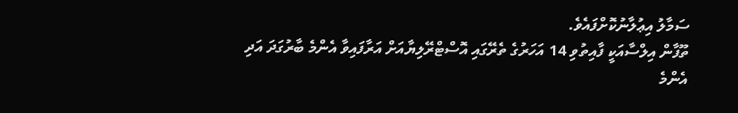ސަމާލު އިޢުލާނުކޮށްފައެވެ.
ތޫފާން އިލްސާއަކީ ފާއިތުވި 14 އަހަރުގެ ތެރޭގައި އޮސްޓްރޭލިޔާއަށް އަރާފައިވާ އެންމެ ބާރުގަދަ އަދި އެންމެ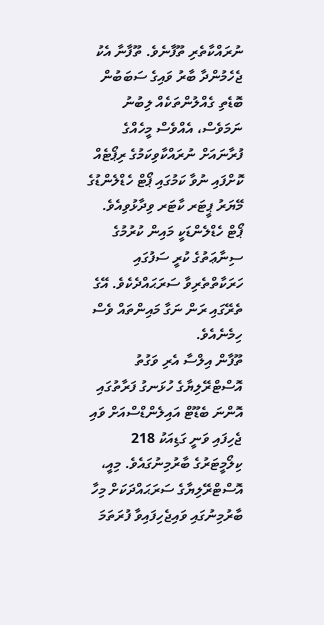ނުރައްކާތެރި ތޫފާނެވެ. ތޫފާނާ އެކު ޖެހެމުންދާ ބާރު ވައިގެ ސަބަބުން ބޮޑެތި ގެއްލުންތަކެއް ލިބުނު ނަމަވެސް، އެއްވެސް މީހެއްގެ ފުރާނައަށް ނުރައްކާވިކަމުގެ ރިޕޯޓެއް ކޮށްފައި ނުވާ ކަމުގައި ޕޯޓް ހެޑްލެންޑުގެ މޭޔަރު ޕީޓަރ ކާޓަރ ވިދާޅުވިއެވެ. ޕޯޓް ހެޑްލެންޑަކީ މައިން ކުރުމުގެ ސިނާޢަތުގެ ކުރީ ސަފުގައި ހަރަކާތްތެރިވާ ސަރަޙައްދެކެވެ. އޭގެ ތެރޭގައި ރަން ނަގާ މައިންތައް ވެސް ހިމެނެއެވެ.
ތޫފާން އިލްސާ އެރި ވަގުތު އޮސްޓްރޭލިޔާގެ ހުޅަނގު ފަރާތުގައި އޮންނަ ބެޑޫޓް އައިލެންޑްސްއަށް ވައި ޖެހިފައި ވަނީ ގަޑިއަކު 218 ކިލޯމީޓަރުގެ ބާރުމިނުގައެވެ. މިއީ، އޮސްޓްރޭލިޔާގެ ސަރަޙައްދަކަށް މިހާ ބާރުމިނުގައި ވައިޖެހިފައިވާ ފުރަތަމަ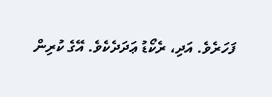ފަހަރެވެ. އަދި، ރެކޯޑު ޢަދަދެކެވެ. އޭގެ ކުރިން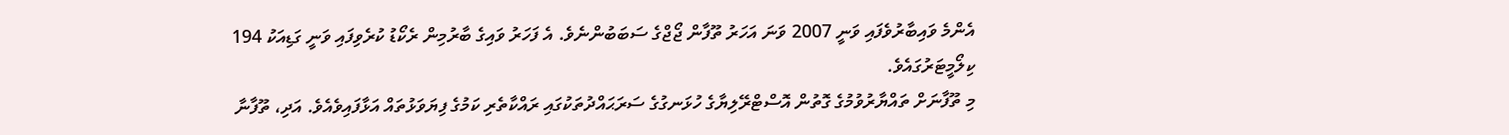އެންމެ ވައިބާރުވެފައި ވަނީ 2007 ވަނަ އަހަރު ތޫފާން ޖޯޖްގެ ސަބަބުންނެވެ. އެ ފަހަރު ވައިގެ ބާރުމިން ރެކޯޑު ކުރެވިފައި ވަނީ ގަޑިއަކު 194 ކިލޯމީޓަރުގައެވެ.
މި ތޫފާނަށް ތައްޔާރުވުމުގެ ގޮތުން އޮސްޓްރޭލިޔާގެ ހުޅަނގުގެ ސަރަޙައްދުތަކުގައި ރައްކާތެރި ކަމުގެ ފިޔަވަޅުތައް އަޅާފައިވެއެވެ. އަދި، ތޫފާނާ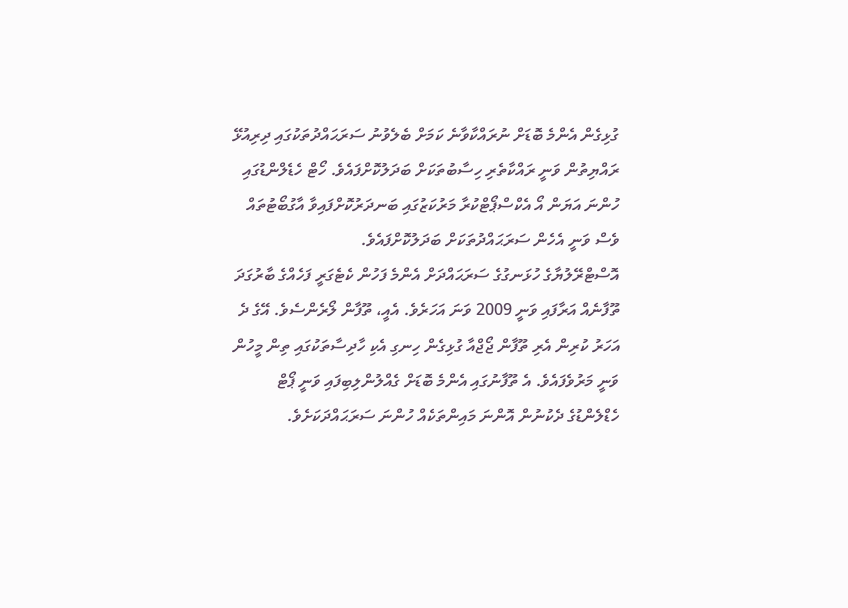ގުޅިގެން އެންމެ ބޮޑަށް ނުރައްކާވާނެ ކަމަށް ބެލެވުނު ސަރަޙައްދުތަކުގައި ދިރިއުޅޭ ރައްޔިތުން ވަނީ ރައްކާތެރި ހިސާބުތަކަށް ބަދަލުކޮށްފައެވެ. ހޯޓް ހެޑެލްންޑުގައި ހުންނަ އަޔަން އޯ އެކްސްޕޯޓްކުރާ މަރުކަޒުގައި ބަނދަރުކޮށްފައިވާ އާގުބޯޓުތައް ވެސް ވަނީ އެހެން ސަރަޙައްދުތަކަށް ބަދަލުކޮށްފައެވެ.
އޮސްޓްރޭލުޔާގެ ހުޅަނގުގެ ސަރަޙައްދަށް އެންމެ ފަހުން ކެޓެގަރީ ފަހެއްގެ ބާރުގަދަ ތޫފާނެއް އަރާފައި ވަނީ 2009 ވަނަ އަހަރެވެ. އެއީ، ތޫފާން ލޯރެންސެވެ. އޭގެ ދެ އަހަރު ކުރިން އެރި ތޫފާން ޖޯޖްއާ ގުޅިގެން ހިނގި އެކި ހާދިސާތަކުގައި ތިން މީހުން ވަނީ މަރުވެފައެވެ. އެ ތޫފާނުގައި އެންމެ ބޮޑަށް ގެއްލުންލިބިފައި ވަނީ ޕޯޓް ހެޑްލެންޑުގެ ދެކުނުން އޮންނަ މައިންތަކެއް ހުންނަ ސަރަޙައްދަކަށެވެ.